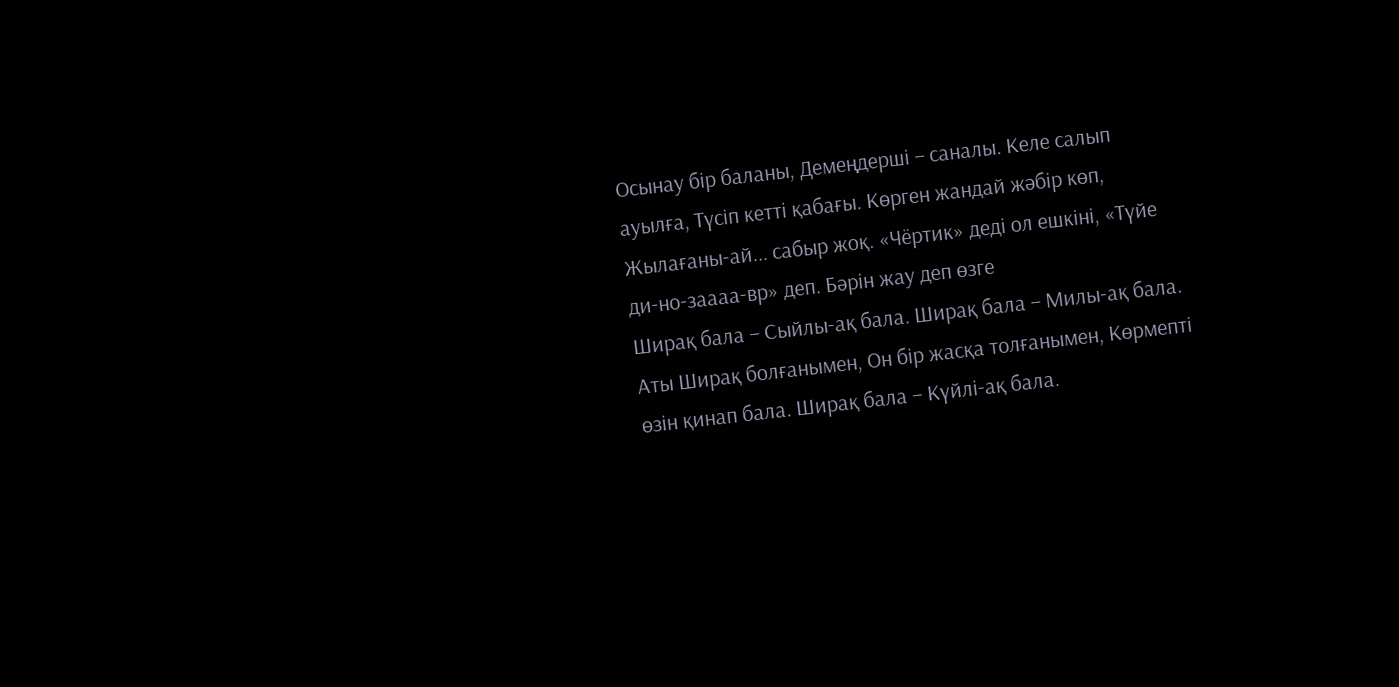Осынау бір баланы, Демеңдерші – саналы. Келе салып ауылға, Түсіп кетті қабағы. Көрген жандай жәбір көп, Жылағаны-ай... сабыр жоқ. «Чёртик» деді ол ешкіні, «Түйе ди-но-заааа-вр» деп. Бәрін жау деп өзге
Ширақ бала – Сыйлы-ақ бала. Ширақ бала – Милы-ақ бала. Аты Ширақ болғанымен, Он бір жасқа толғанымен, Көрмепті өзін қинап бала. Ширақ бала – Күйлі-ақ бала.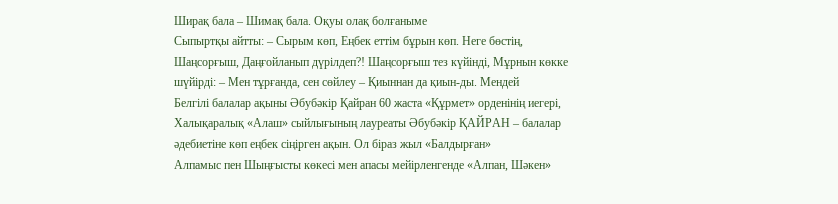Ширақ бала – Шимақ бала. Оқуы олақ болғаныме
Сыпыртқы айтты: – Сырым көп, Еңбек еттім бұрын көп. Неге бөстің, Шаңсорғыш, Даңғойланып дүрілдеп?! Шаңсорғыш тез күйінді, Мұрнын көкке шүйірді: – Мен тұрғанда, сен сөйлеу – Қиыннан да қиын-ды. Мендей
Белгілі балалар ақыны Әбубәкір Қайран 60 жаста «Құрмет» орденінің иегері, Халықаралық «Алаш» сыйлығының лауреаты Әбубәкір ҚАЙРАН – балалар әдебиетіне көп еңбек сіңірген ақын. Ол біраз жыл «Балдырған»
Алпамыс пен Шыңғысты көкесі мен апасы мейірленгенде «Алпан, Шәкен»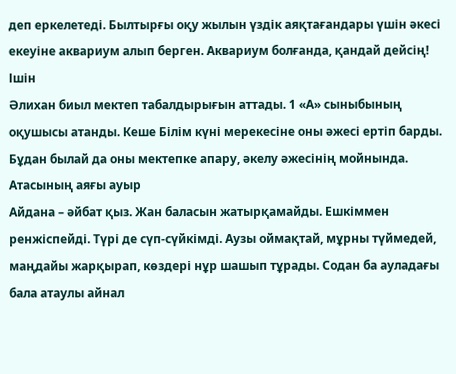деп еркелетеді. Былтырғы оқу жылын үздік аяқтағандары үшін әкесі екеуіне аквариум алып берген. Аквариум болғанда, қандай дейсің! Ішін
Әлихан биыл мектеп табалдырығын аттады. 1 «А» сыныбының оқушысы атанды. Кеше Білім күні мерекесіне оны әжесі ертіп барды. Бұдан былай да оны мектепке апару, әкелу әжесінің мойнында. Атасының аяғы ауыр
Айдана – әйбат қыз. Жан баласын жатырқамайды. Ешкіммен ренжіспейді. Түрі де сүп-сүйкімді. Аузы оймақтай, мұрны түймедей, маңдайы жарқырап, көздері нұр шашып тұрады. Содан ба ауладағы бала атаулы айнал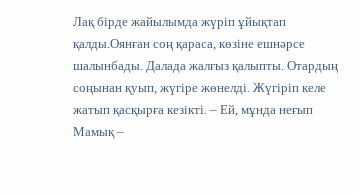Лақ бірде жайылымда жүріп ұйықтап қалды.Оянған соң қараcа, көзіне ешнәрсе шалынбады. Далада жалғыз қалыпты. Отардың соңынан қуып, жүгіре жөнелді. Жүгіріп келе жатып қасқырға кезікті. – Ей, мұнда неғып
Мамық –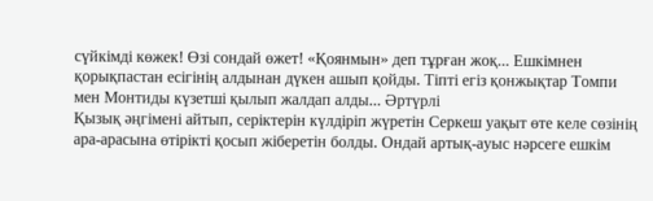сүйкімді көжек! Өзі сондай өжет! «Қоянмын» деп тұрған жоқ... Ешкімнен қорықпастан есігінің алдынан дүкен ашып қойды. Тіпті егіз қонжықтар Томпи мен Монтиды күзетші қылып жалдап алды... Әртүрлі
Қызық әңгімені айтып, серіктерін күлдіріп жүретін Серкеш уақыт өте келе сөзінің ара-арасына өтірікті қосып жіберетін болды. Ондай артық-ауыс нәрсеге ешкім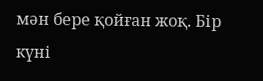мән бере қойған жоқ. Бір күні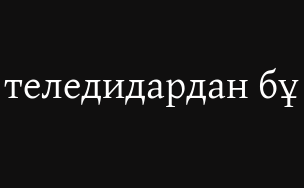теледидардан бұ